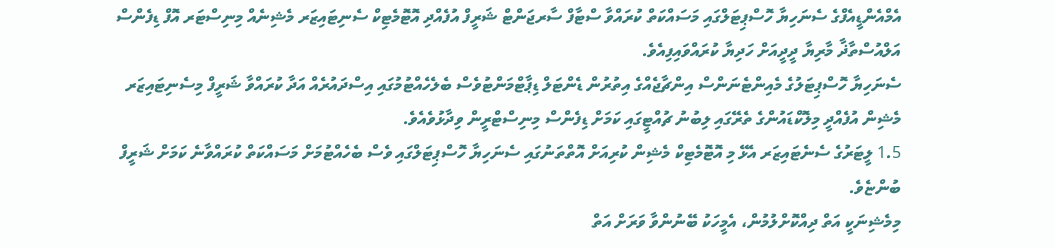އެމްއެންޑީއެފްގެ ސެނަހިޔާ ހޮސްޕިޓަލްގައި މަސައްކަތް ކުރައްވާ ސްޓާފް ސާރޖަންޓް ޝަރީފް އުފެއްދި އޮޓޮމެޓިކް ސެނިޓައިޒަރ މެޝިނެއް މިނިސްޓަރ އޮފް ޑިފެންސް އަލްއުސްތާޛާ މާރިޔާ ދީދީއަށް ހަދިޔާ ކުރައްވައިފިއެވެ.
ސެނަހިޔާ ހޮސްޕިޓަލުގެ މެއިންޓެނަންސް އިންޗާޖެއްގެ އިތުރުން ޑެންޓަލް ޑިޕާޓްމަންޓުވެސް ބެލެހެއްޓުމުގައި އިސްދައުރެއް އަދާ ކުރައްވާ ޝަރީފް މިސެނިޓައިޒަރ މެޝިން އުފެއްދީ މިލޮކްޑައުންގެ ތެރޭގައި ލިބުނު ޗުއްޓީގައި ކަމަށް ޑިފެންސް މިނިސްޓްރީން ވިދާޅުވެއެވެ.
1.5 ލީޓަރުގެ ސެނެޓައިޒަރ އެޅޭ މި އޮޓޮމެޓިކް މެޝިން ކުރިއަށް އޮތްތަނުގައި ސެނަހިޔާ ހޮސްޕިޓަލްގައި ވެސް ބެހެއްޓުމަށް މަސައްކަތް ކުރައްވާނެ ކަމަށް ޝަރީފް ބުންޏެވެ.
މިމެޝިނަކީ އަތް ދިއްކޮށްލުމުން، އެމީހަކު ބޭނުންވާ ވަރަށް އަތް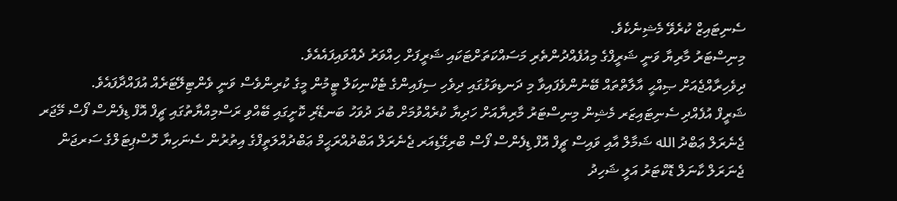ސެނިޓައިޒް ކުރެވޭ މެޝިނެކެވެ.
މިނިސްޓަރު މާރިޔާ ވަނީ ޝަރީފްގެ މިއުފެއްދުންތެރި މަސައްކަތަށްޓަކައި ޝަރީފަށް ހިއްވަރު ދެއްވައިފައެއެވެ.
ދިވެހިރާއްޖެއަށް ޞިއްޙީ އާލާތްތައް ބޭނުންވެފައިވާ މި ދަނޑިވަޅުގައި ދިވެހި ސިފައިންގެ ޓެކްނިކަލް ޓީމުން މީގެ ކުރިންވެސް ވަނީ ވެންޓިލޭޓަރެއް އުފައްދާފައެވެ.
ޝަރީފް އުފެއްދި ސެނިޓައިޒަރ މެޝިން މިނިސްޓަރު މާރިޔާއަށް ހަދިޔާ ކުރެއްވުމަށް ބުދަ ދުވަހު ބަނޑޭރި ކޮށީގައި ބޭއްވި ރަސްމިއްޔާތުގައި ޗީފް އޮފް ޑިފެންސް ފޯސް މޭޖަރ ޖެނެރަލް ޢަބްދު الله ޝަމާލް އާއި ވައިސް ޗީފް އޮފް ޑިފެންސް ފޯސް ބްރިގޭޑިއަރ ޖެނެރަލް އަބްދުއްރަޙީމް ޢަބްދުއްލަތީފްގެ އިތުރުން ސެނަހިޔާ ހޮސްޕިޓަލްގެ ސަރޖަން ޖެނަރަލް ކާނަލް ޑޮކްޓަރު އަލީ ޝަހިދު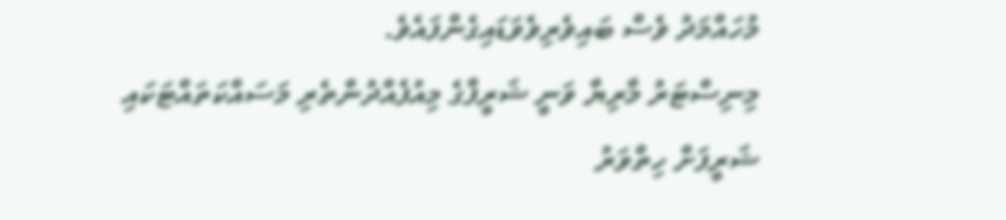މުހައްމަދު ވެސް ބައިވެރިވެވަޑައިގެންފައެވެ.
މިނިސްޓަރު މާރިޔާ ވަނީ ޝަރީފްގެ މިއުފެއްދުންތެރި މަސައްކަތައްޓަކައި ޝަރީފަށް ހިތްވަރު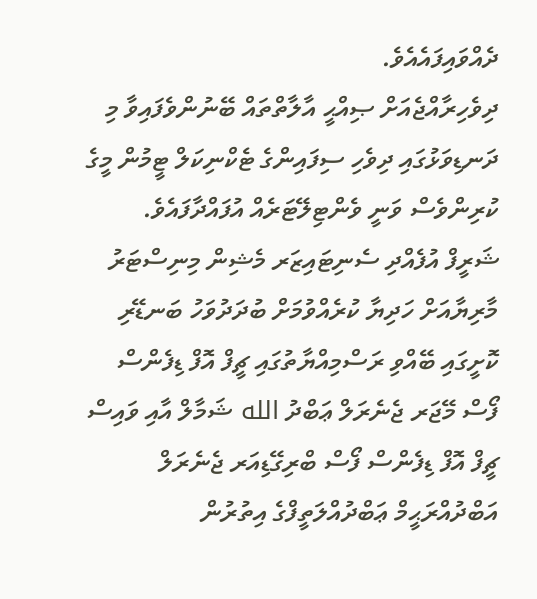ދެއްވައިފައެއެވެ.
ދިވެހިރާއްޖެއަށް ޞިއްޙީ އާލާތްތައް ބޭނުންވެފައިވާ މި ދަނޑިވަޅުގައި ދިވެހި ސިފައިންގެ ޓެކްނިކަލް ޓީމުން މީގެ ކުރިންވެސް ވަނީ ވެންޓިލޭޓަރެއް އުފައްދާފައެވެ.
ޝަރީފް އުފެއްދި ސެނިޓައިޒަރ މެޝިން މިނިސްޓަރު މާރިޔާއަށް ހަދިޔާ ކުރެއްވުމަށް ބުދަދުވަހު ބަނޑޭރި ކޮށީގައި ބޭއްވި ރަސްމިއްޔާތުގައި ޗީފް އޮފް ޑިފެންސް ފޯސް މޭޖަރ ޖެނެރަލް ޢަބްދު الله ޝަމާލް އާއި ވައިސް ޗީފް އޮފް ޑިފެންސް ފޯސް ބްރިގޭޑިއަރ ޖެނެރަލް އަބްދުއްރަޙީމް ޢަބްދުއްލަތީފްގެ އިތުރުން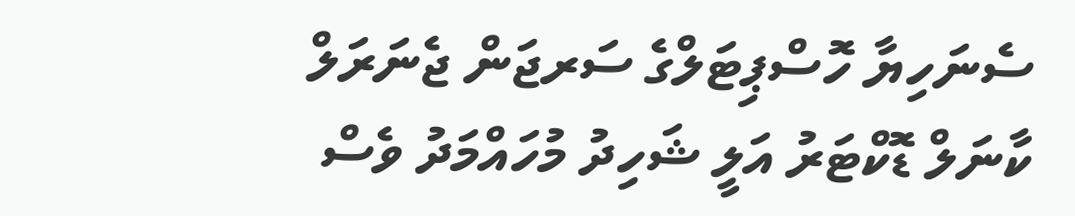ސެނަހިޔާ ހޮސްޕިޓަލްގެ ސަރޖަން ޖެނަރަލް ކާނަލް ޑޮކްޓަރު އަލީ ޝަހިދު މުހައްމަދު ވެސް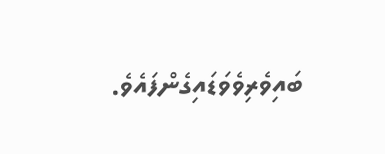ބައިވެރިވެވަޑައިގެންފައެވެ.